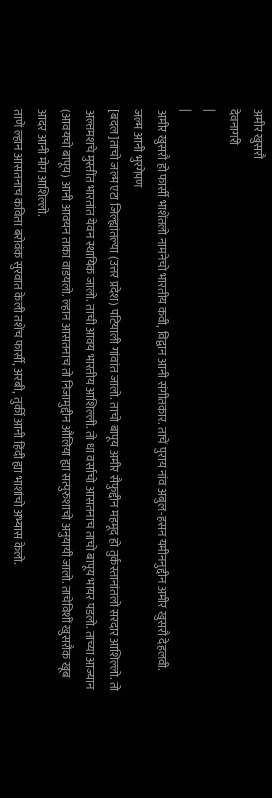अमीर खुसरौ
देवनागरी
|
|
अमीर खुसरौ हो फार्सी भाशेंतलो नामनेचो भारतीय कवी, विद्वान आनी संगीतकार. ताचें पुराय नांव अबुल-हसन यमीननुद्दीन अमीर खुसरौ देहलवी.
जल्म आनी भुरगेपण
[बदल]ताचो जल्म एटा जिल्ह्यांतल्या (उत्तर प्रदेश) पटियाली गांवांत जालो. ताचो बापूय अमीर सैफुद्दीन महमूद हो तुर्कस्तानांतलो सरदार आशिल्लो. तो अल्तमशचे मुस्तींत भारतांत येवन स्थायिक जालो. ताची आवय भारतीय आशिल्ली. तो धा वर्साचो आसतनाच ताचो बापूय भायर पडलो. ताच्या आज्यान (आवयचो बापूय) आनी आवयन ताका वाडयलो. ल्हान आसतनाच तो निजामुद्दीन औलिया ह्या सत्पुरुशाचो अनुयायी जालो. ताचेविशीं खुसरौक खूब आदर आनी मोग आशिल्लो.
ताणें ल्हान आसतनाच कविता बरोवंक सुरवात केली तशेंच फार्सी, अरबी, तुर्की आनी हिंदी ह्या भाशांचो अभ्यास केलो.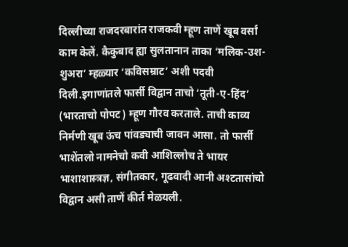दिल्लीच्या राजदरबारांत राजकवी म्हूण ताणें खूब वर्सां काम केलें. कैकुबाद ह्या सुलतानान ताका ‘मलिक-उश-शुअरा’ म्हळ्यार ‘कविसम्राट’ अशी पदवी दिली.इगाणांतले फार्सी विद्वान ताचो ‘तूती-ए-हिंद’ (भारताचो पोपट) म्हूण गौरव करताले. ताची काव्य निर्मणी खूब ऊंच पांवड्याची जावन आसा. तो फार्सी भाशेंतलो नामनेचो कवी आशिल्लोच ते भायर भाशाशास्त्रज्ञ, संगीतकार, गूढवादी आनी अश्टतासांचो विद्वान असी ताणें कीर्त मेळयली.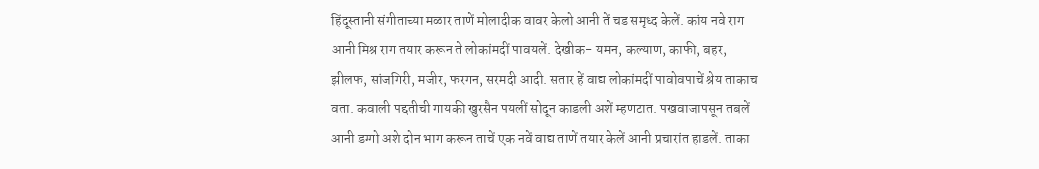हिंदूस्तानी संगीताच्या मळार ताणें मोलादीक वावर केलो आनी तें चड समृध्द केलें. कांय नवे राग आनी मिश्र राग तयार करून ते लोकांमदीं पावयलें. देखीक- यमन, कल्याण, काफी, बहर, झीलफ, सांजगिरी, मजीर, फरगन, सरमदी आदी. सतार हें वाद्य लोकांमदीं पावोवपाचें श्रेय ताकाच वता. कवाली पद्दतीची गायकी खुरसैन पयलीं सोदून काडली अशें म्हणटात. पखवाजापसून तबलें आनी डग्गो अशे दोन भाग करून ताचें एक नवें वाद्य ताणें तयार केलें आनी प्रचारांत हाडलें. ताका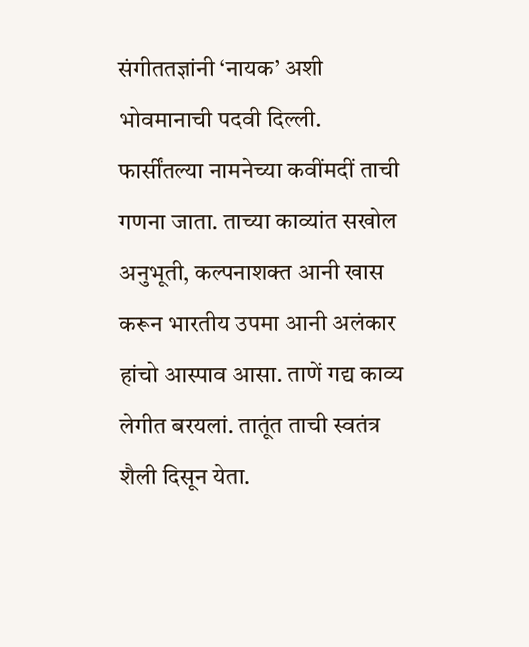संगीततज्ञांनी ‘नायक’ अशी भोवमानाची पदवी दिल्ली.
फार्सींतल्या नामनेच्या कवींमदीं ताची गणना जाता. ताच्या काव्यांत सखोल अनुभूती, कल्पनाशक्त आनी खास करून भारतीय उपमा आनी अलंकार हांचो आस्पाव आसा. ताणें गद्य काव्य लेगीत बरयलां. तातूंत ताची स्वतंत्र शैली दिसून येता.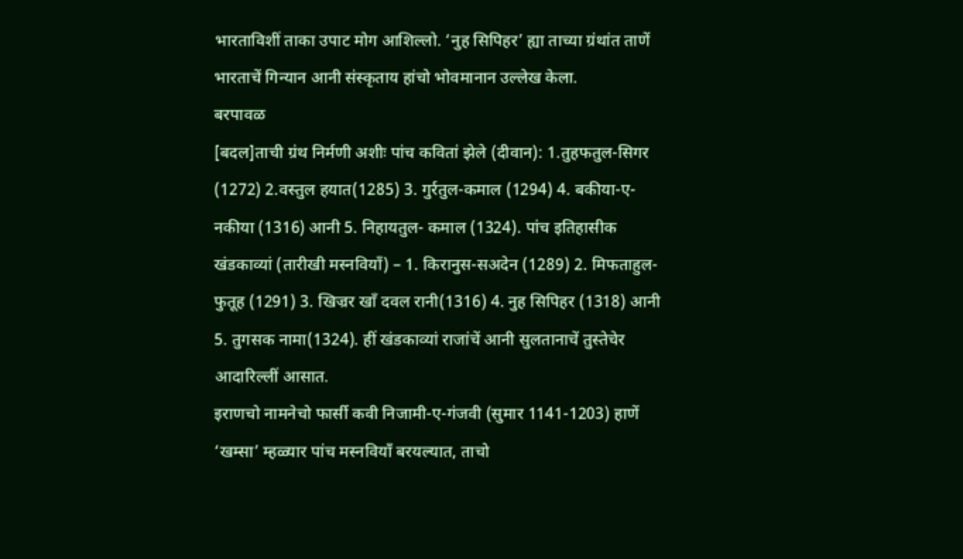भारताविशीं ताका उपाट मोग आशिल्लो. ‘नुह सिपिहर’ ह्या ताच्या ग्रंथांत ताणें भारताचें गिन्यान आनी संस्कृताय हांचो भोवमानान उल्लेख केला.
बरपावळ
[बदल]ताची ग्रंथ निर्मणी अशीः पांच कवितां झेले (दीवान): 1.तुहफतुल-सिगर (1272) 2.वस्तुल हयात(1285) 3. गुर्रतुल-कमाल (1294) 4. बकीया-ए-नकीया (1316) आनी 5. निहायतुल- कमाल (1324). पांच इतिहासीक खंडकाव्यां (तारीखी मस्नवियाँ) – 1. किरानुस-सअदेन (1289) 2. मिफताहुल-फुतूह (1291) 3. खिज्रर खाँ दवल रानी(1316) 4. नुह सिपिहर (1318) आनी 5. तुगसक नामा(1324). हीं खंडकाव्यां राजांचें आनी सुलतानाचें तुस्तेचेर आदारिल्लीं आसात.
इराणचो नामनेचो फार्सी कवी निजामी-ए-गंजवी (सुमार 1141-1203) हाणें ‘खम्सा’ म्हळ्यार पांच मस्नवियाँ बरयल्यात, ताचो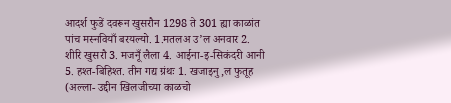आदर्श फुडें दवरून खुसरौन 1298 ते 301 ह्या काळांत पांच मस्नवियाँ बरयल्यो. 1.मतलअ उ’ल अनवार 2. शीरि खुसरौ 3. मजनूँ लैला 4. आईना-इ-सिकंदरी आनी 5. हश्त-बिहिश्त. तीन गद्य ग्रंथः 1. खजाइनु,ल फुतूह (अल्ला- उद्दीन खिलजीच्या काळचो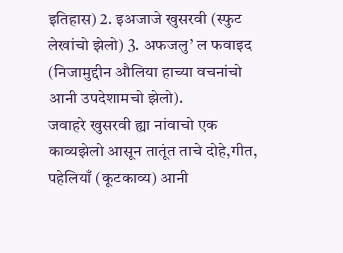इतिहास) 2. इअजाजे खुसरवी (स्फुट लेखांचो झेलो) 3. अफजलु’ ल फवाइद (निजामुद्दीन औलिया हाच्या वचनांचो आनी उपदेशामचो झेलो).
जवाहरे खुसरवी ह्या नांवाचो एक काव्यझेलो आसून तातूंत ताचे दोहे,गीत, पहेलियाँ (कूटकाव्य) आनी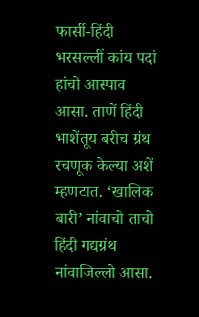फार्सी-हिंदी भरसल्लीं कांय पदां हांचो आस्पाव आसा. ताणें हिंदी भाशेंतूय बरीच ग्रंथ रचणूक केल्या अशें म्हणटात. ‘खालिक बारी’ नांवाचो ताचो हिंदी गद्यग्रंथ नांवाजिल्लो आसा.